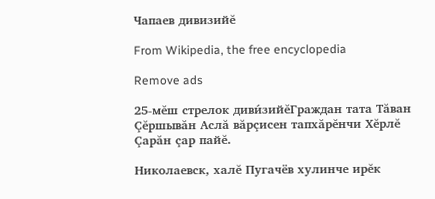Чапаев дивизийĕ

From Wikipedia, the free encyclopedia

Remove ads

25-мĕш стрелок диви́зийĕГраждан тата Тăван Çĕршывăн Аслă вăрçисен тапхăрĕнчи Хĕрлĕ Çарăн çар пайĕ.

Николаевск, халĕ Пугачёв хулинче ирĕк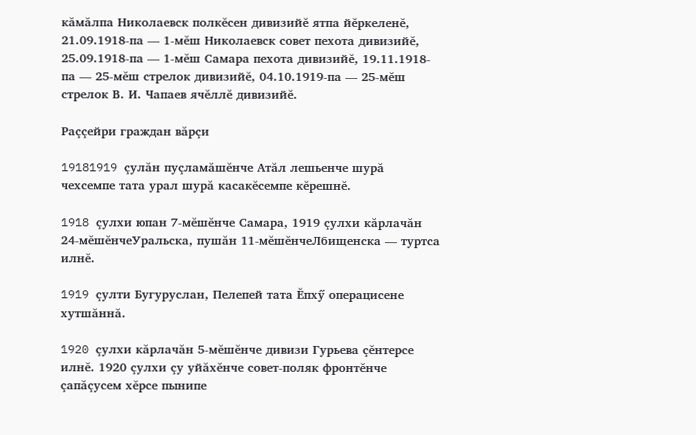кăмăлпа Николаевск полкĕсен дивизийĕ ятпа йĕркеленĕ, 21.09.1918-па — 1-мĕш Николаевск совет пехота дивизийĕ, 25.09.1918-па — 1-мĕш Самара пехота дивизийĕ, 19.11.1918-па — 25-мĕш стрелок дивизийĕ, 04.10.1919-па — 25-мĕш стрелок В. И. Чапаев ячĕллĕ дивизийĕ.

Раççейри граждан вăрçи

19181919 çулăн пуçламăшĕнче Атăл лешьенче шурă чехсемпе тата урал шурă касакĕсемпе кĕрешнĕ.

1918 çулхи юпан 7-мĕшĕнче Самара, 1919 çулхи кăрлачăн 24-мĕшĕнчеУральска, пушăн 11-мĕшĕнчеЛбищенска — туртса илнĕ.

1919 çулти Бугуруслан, Пелепей тата Ĕпхӳ операцисене хутшăннă.

1920 çулхи кăрлачăн 5-мĕшĕнче дивизи Гурьева çĕнтерсе илнĕ. 1920 çулхи çу уйăхĕнче совет-поляк фронтĕнче çапăçусем хĕрсе пынипе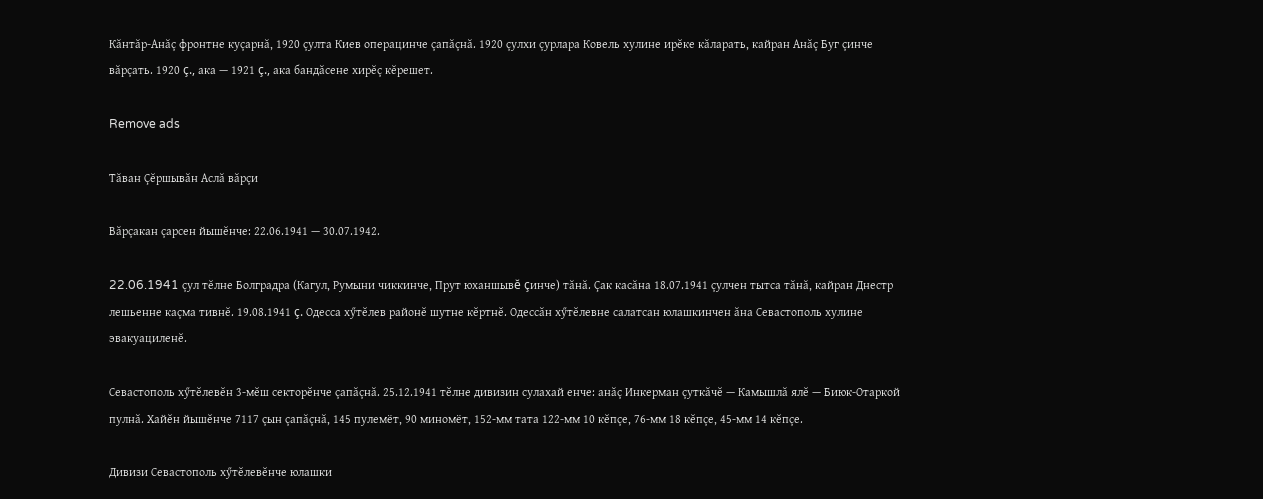Кăнтăр-Анăç фронтне куçарнă, 1920 çулта Киев операцинче çапăçнă. 1920 çулхи çурлара Ковель хулине ирĕке кăларать, кайран Анăç Буг çинче вăрçать. 1920 ç., ака — 1921 ç., ака бандăсене хирĕç кĕрешет.

Remove ads

Тăван Çĕршывăн Аслă вăрçи

Вăрçакан çарсен йышĕнче: 22.06.1941 — 30.07.1942.

22.06.1941 çул тĕлне Болградра (Кагул, Румыни чиккинче, Прут юханшывĕ çинче) тăнă. Çак касăна 18.07.1941 çулчен тытса тăнă, кайран Днестр лешьенне каçма тивнĕ. 19.08.1941 ç. Одесса хӳтĕлев районĕ шутне кĕртнĕ. Одессăн хӳтĕлевне салатсан юлашкинчен ăна Севастополь хулине эвакуациленĕ.

Севастополь хӳтĕлевĕн 3-мĕш секторĕнче çапăçнă. 25.12.1941 тĕлне дивизин сулахай енче: анăç Инкерман çуткăчĕ — Камышлă ялĕ — Биюк-Отаркой пулнă. Хайĕн йышĕнче 7117 çын çапăçнă, 145 пулемёт, 90 миномёт, 152-мм тата 122-мм 10 кĕпçе, 76-мм 18 кĕпçе, 45-мм 14 кĕпçе.

Дивизи Севастополь хӳтĕлевĕнче юлашки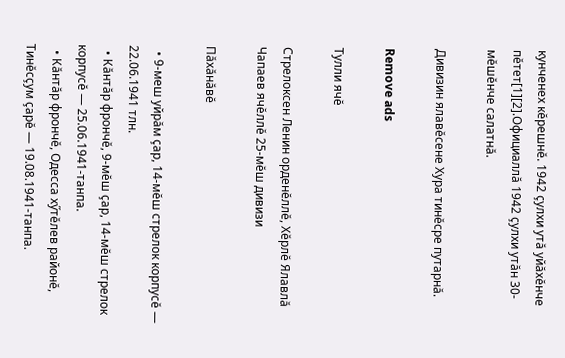кунченех кĕрешнĕ. 1942 çулхи утă уйăхĕнче пĕтет[1][2].Официаллă 1942 çулхи утăн 30-мĕшĕнче салатнă.

Дивизин ялавĕсене Хура тинĕсре путарнă.

Remove ads

Тулли ячĕ

Стрелоксен Ленин орденĕллĕ, Хĕрлĕ Ялавлă Чапаев ячĕллĕ 25-мĕш дивизи

Пăхăнăвĕ

  • 9-меш уйрăм çар, 14-мĕш стрелок корпусĕ — 22.06.1941 тлн.
  • Кăнтăр фрончĕ, 9-мĕш çар, 14-мĕш стрелок корпусĕ — 25.06.1941-танпа.
  • Кăнтăр фрончĕ, Одесса хӳтĕлев районĕ, Тинĕсçум çарĕ — 19.08.1941-танпа.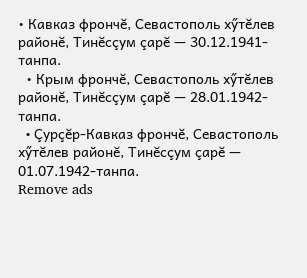• Кавказ фрончĕ, Севастополь хӳтĕлев районĕ, Тинĕсçум çарĕ — 30.12.1941- танпа.
  • Крым фрончĕ, Севастополь хӳтĕлев районĕ, Тинĕсçум çарĕ — 28.01.1942-танпа.
  • Çурçĕр-Кавказ фрончĕ, Севастополь хӳтĕлев районĕ, Тинĕсçум çарĕ — 01.07.1942-танпа.
Remove ads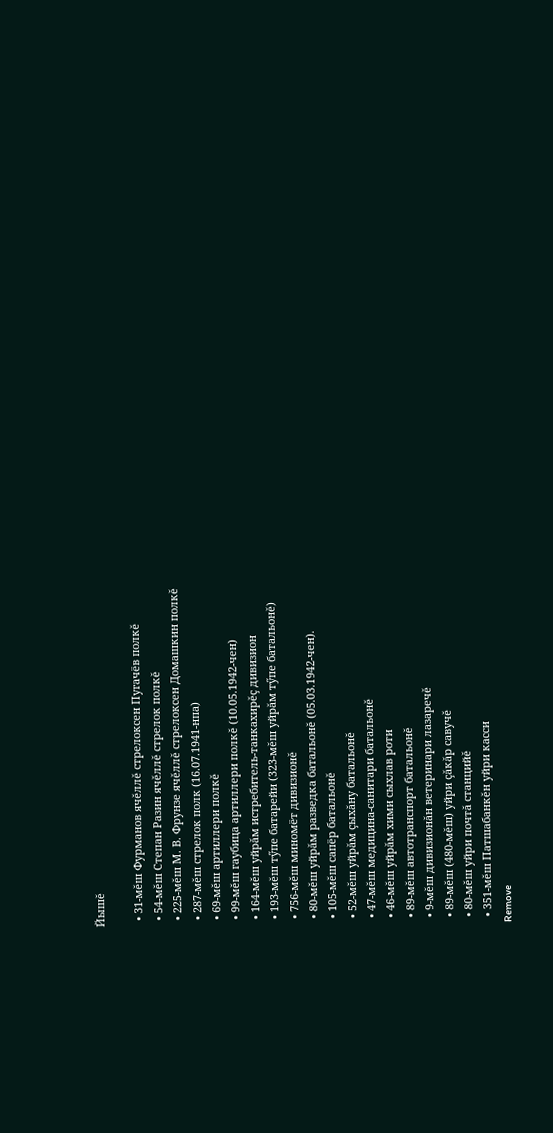Йышĕ

  • 31-мĕш Фурманов ячĕллĕ стрелоксен Пугачёв полкĕ
  • 54-мĕш Степан Разин ячĕллĕ стрелок полкĕ
  • 225-мĕш М. В. Фрунзе ячĕллĕ стрелоксен Домашкин полкĕ
  • 287-мĕш стрелок полк (16.07.1941-нпа)
  • 69-мĕш артиллери полкĕ
  • 99-мĕш гаубица артиллери полкĕ (10.05.1942-чен)
  • 164-мĕш уйрăм истребитель-танкахирĕç дивизион
  • 193-мĕш тӳпе батарейи (323-мĕш уйрăм тӳпе батальонĕ)
  • 756-мĕш миномёт дивизионĕ
  • 80-мĕш уйрăм разведка батальонĕ (05.03.1942-чен).
  • 105-мĕш сапёр батальонĕ
  • 52-мĕш уйрăм çыхăну батальонĕ
  • 47-мĕш медицина-санитари батальонĕ
  • 46-мĕш уйрăм хими сыхлав роти
  • 89-мĕш автотранспорт батальонĕ
  • 9-мĕш дивизионăн ветеринари лазаречĕ
  • 89-мĕш (480-мĕш) уйри çăкăр савучĕ
  • 80-мĕш уйри почтă станцийĕ
  • 351-мĕш Патшабанкĕн уйри касси
Remove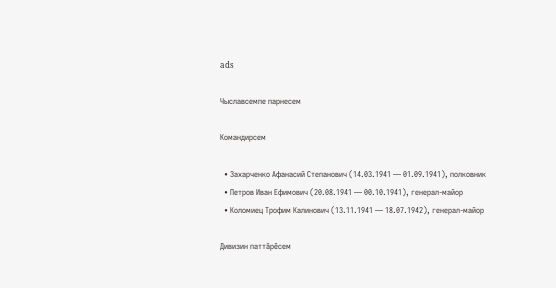ads

Чыславсемпе парнесем

Командирсем

  • Захарченко Афанасий Степанович (14.03.1941 — 01.09.1941), полковник
  • Петров Иван Ефимович (20.08.1941 — 00.10.1941), генерал-майор
  • Коломиец Трофим Калинович (13.11.1941 — 18.07.1942), генерал-майор

Дивизин паттăрĕсем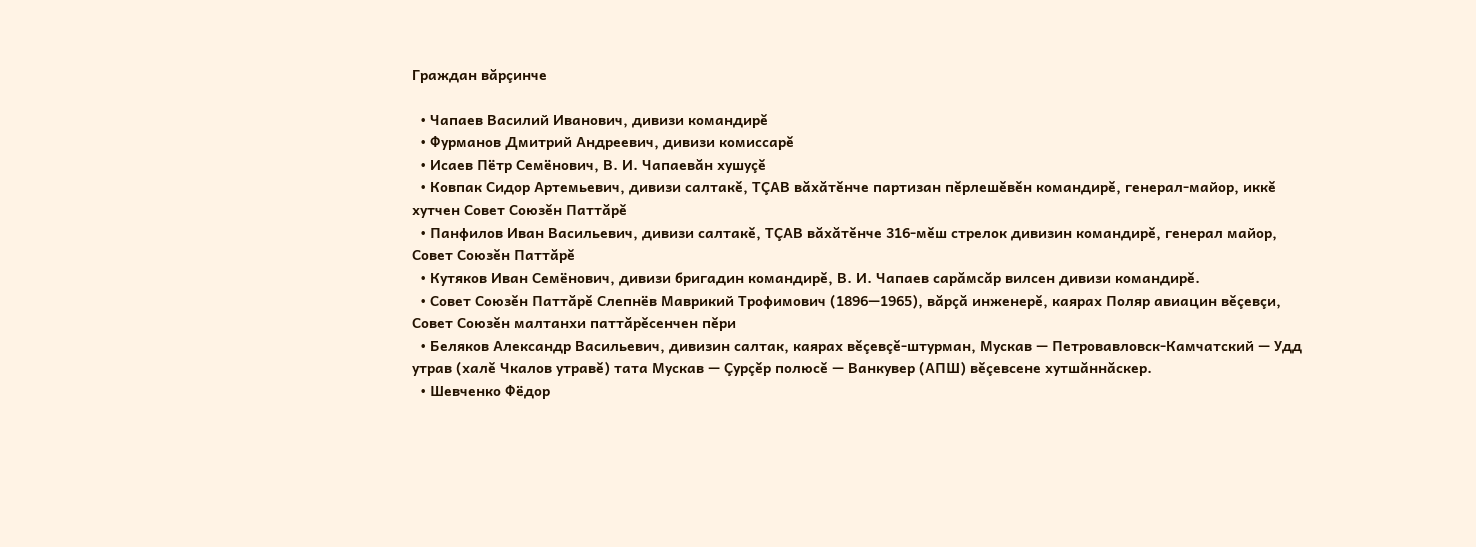Граждан вăрçинче

  • Чапаев Василий Иванович, дивизи командирĕ
  • Фурманов Дмитрий Андреевич, дивизи комиссарĕ
  • Исаев Пётр Семёнович, В. И. Чапаевăн хушуçĕ
  • Ковпак Сидор Артемьевич, дивизи салтакĕ, ТÇАВ вăхăтĕнче партизан пĕрлешĕвĕн командирĕ, генерал-майор, иккĕ хутчен Совет Союзĕн Паттăрĕ
  • Панфилов Иван Васильевич, дивизи салтакĕ, ТÇАВ вăхăтĕнче 316-мĕш стрелок дивизин командирĕ, генерал майор, Совет Союзĕн Паттăрĕ
  • Кутяков Иван Семёнович, дивизи бригадин командирĕ, В. И. Чапаев сарăмсăр вилсен дивизи командирĕ.
  • Совет Союзĕн Паттăрĕ Слепнёв Маврикий Трофимович (1896—1965), вăрçă инженерĕ, каярах Поляр авиацин вĕçевçи, Совет Союзĕн малтанхи паттăрĕсенчен пĕри
  • Беляков Александр Васильевич, дивизин салтак, каярах вĕçевçĕ-штурман, Мускав — Петровавловск-Камчатский — Удд утрав (халĕ Чкалов утравĕ) тата Мускав — Çурçĕр полюсĕ — Ванкувер (АПШ) вĕçевсене хутшăннăскер.
  • Шевченко Фёдор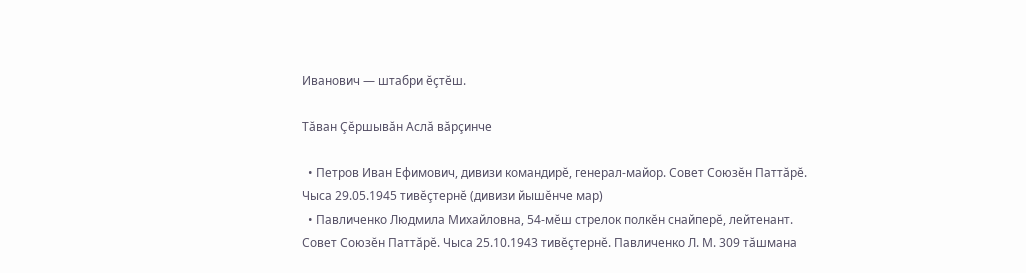Иванович — штабри ĕçтĕш.

Тăван Çĕршывăн Аслă вăрçинче

  • Петров Иван Ефимович, дивизи командирĕ, генерал-майор. Совет Союзĕн Паттăрĕ. Чыса 29.05.1945 тивĕçтернĕ (дивизи йышĕнче мар)
  • Павличенко Людмила Михайловна, 54-мĕш стрелок полкĕн снайперĕ, лейтенант. Совет Союзĕн Паттăрĕ. Чыса 25.10.1943 тивĕçтернĕ. Павличенко Л. М. 309 тăшмана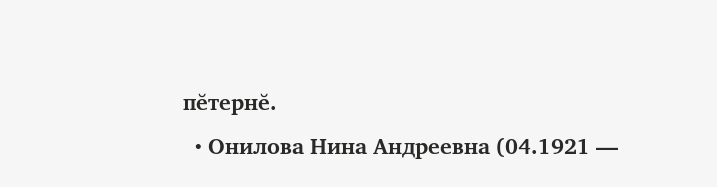пĕтернĕ.
  • Онилова Нина Андреевна (04.1921 —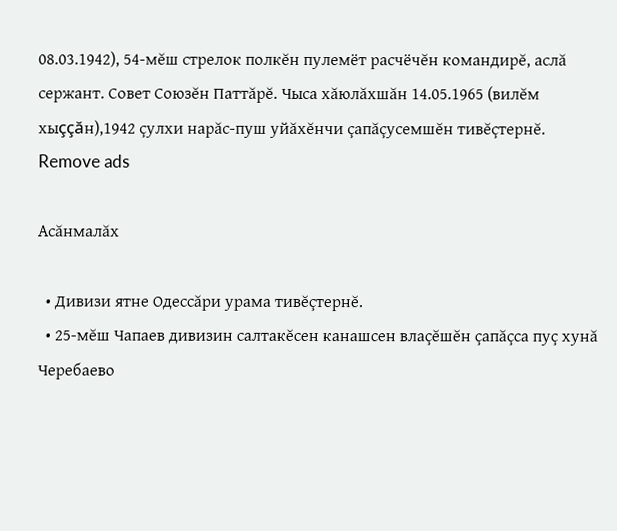08.03.1942), 54-мĕш стрелок полкĕн пулемёт расчёчĕн командирĕ, аслă сержант. Совет Союзĕн Паттăрĕ. Чыса хăюлăхшăн 14.05.1965 (вилĕм хыççăн),1942 çулхи нарăс-пуш уйăхĕнчи çапăçусемшĕн тивĕçтернĕ.
Remove ads

Асăнмалăх

  • Дивизи ятне Одессăри урама тивĕçтернĕ.
  • 25-мĕш Чапаев дивизин салтакĕсен канашсен влаçĕшĕн çапăçса пуç хунă Черебаево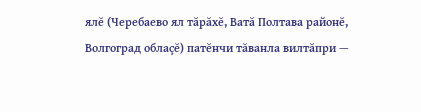ялĕ (Черебаево ял тăрăхĕ, Ватă Полтава районĕ, Волгоград облаçĕ) патĕнчи тăванла вилтăпри —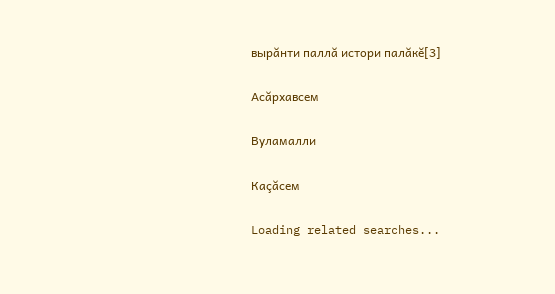вырăнти паллă истори палăкĕ[3]

Асăрхавсем

Вуламалли

Каçăсем

Loading related searches...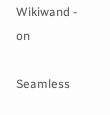Wikiwand - on

Seamless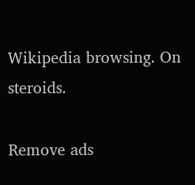Wikipedia browsing. On steroids.

Remove ads